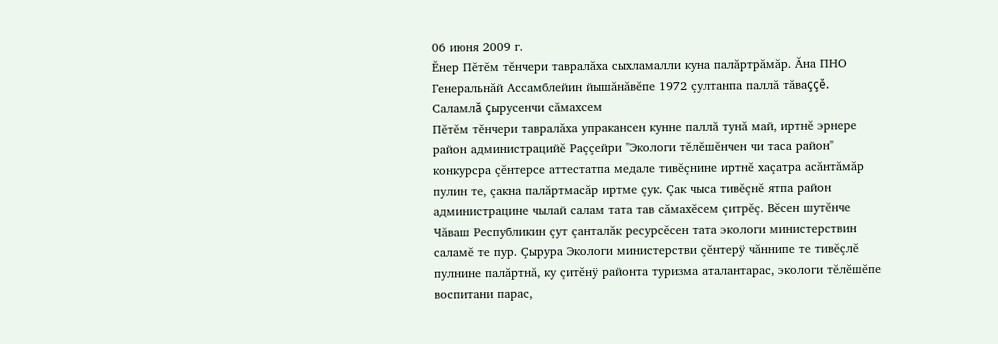06 июня 2009 г.
Ĕнер Пĕтĕм тĕнчери тавралăха сыхламалли куна палăртрăмăр. Ăна ПНО Генеральнăй Ассамблейин йышăнăвĕпе 1972 çултанпа паллă тăваççĕ.
Саламлă çырусенчи сăмахсем
Пĕтĕм тĕнчери тавралăха упракансен кунне паллă тунă май, иртнĕ эрнере район администрацийĕ Раççейри "Экологи тĕлĕшĕнчен чи таса район" конкурсра çĕнтерсе аттестатпа медале тивĕçнине иртнĕ хаçатра асăнтăмăр пулин те, çакна палăртмасăр иртме çук. Çак чыса тивĕçнĕ ятпа район администрацине чылай салам тата тав сăмахĕсем çитрĕç. Вĕсен шутĕнче Чăваш Республикин çут çанталăк ресурсĕсен тата экологи министерствин саламĕ те пур. Çырура Экологи министерстви çĕнтерÿ чăннипе те тивĕçлĕ пулнине палăртнă, ку çитĕнÿ районта туризма аталантарас, экологи тĕлĕшĕпе воспитани парас,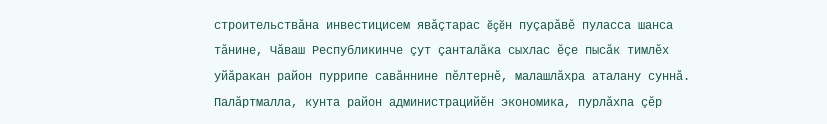строительствăна инвестицисем явăçтарас ĕçĕн пуçарăвĕ пуласса шанса тăнине, Чăваш Республикинче çут çанталăка сыхлас ĕçе пысăк тимлĕх уйăракан район пуррипе савăннине пĕлтернĕ, малашлăхра аталану суннă.
Палăртмалла, кунта район администрацийĕн экономика, пурлăхпа çĕр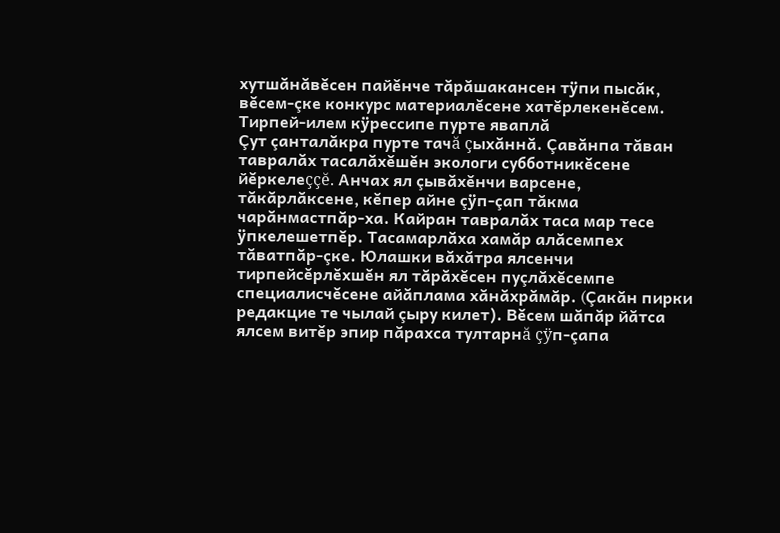хутшăнăвĕсен пайĕнче тăрăшакансен тÿпи пысăк, вĕсем-çке конкурс материалĕсене хатĕрлекенĕсем.
Тирпей-илем кÿрессипе пурте яваплă
Çут çанталăкра пурте тачă çыхăннă. Çавăнпа тăван тавралăх тасалăхĕшĕн экологи субботникĕсене йĕркелеççĕ. Анчах ял çывăхĕнчи варсене, тăкăрлăксене, кĕпер айне çÿп-çап тăкма чарăнмастпăр-ха. Кайран тавралăх таса мар тесе ÿпкелешетпĕр. Тасамарлăха хамăр алăсемпех тăватпăр-çке. Юлашки вăхăтра ялсенчи тирпейсĕрлĕхшĕн ял тăрăхĕсен пуçлăхĕсемпе специалисчĕсене айăплама хăнăхрăмăр. (Çакăн пирки редакцие те чылай çыру килет). Вĕсем шăпăр йăтса ялсем витĕр эпир пăрахса тултарнă çÿп-çапа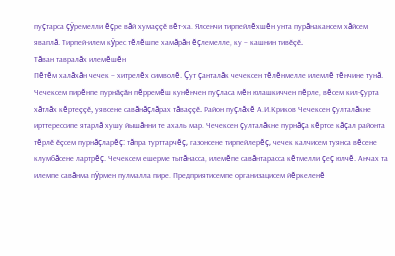пуçтарса çÿремелли ĕçре вăй хумаççĕ вĕт-ха. Ялсенчи тирпейлĕхшĕн унта пурăнакансем хăйсем яваплă. Тирпей-илем кÿрес тĕлĕшпе хамăрăн ĕçлемелле, ку – кашнин тивĕçĕ.
Тăван тавралăх илемĕшĕн
Пĕтĕм халăхăн чечек – хитрелĕх символĕ. Çут çанталăк чечексен тĕлĕнмелле илемлĕ тĕнчине тунă. Чечексем пирĕнпе пурнăçăн пĕрремĕш кунĕнчен пуçласа мĕн юлашкиччен пĕрле, вĕсем кил-çурта хăтлăх кĕртеççĕ, уявсене савăнăçлăрах тăваççĕ. Район пуçлăхĕ А.И.Криков Чечексен çулталăкне ирттерессипе ятарлă хушу йышăнни те ахаль мар. Чечексен çулталăкне пурнăçа кĕртсе кăçал районта тĕрлĕ ĕçсем пурнăçларĕç: тăпра турттарчĕç, газонсене тирпейлерĕç, чечек калчисем туянса вĕсене клумбăсене лартрĕç. Чечексем ешерме тытăнасса, илемĕпе савăнтарасса кĕтмелли çеç юлчĕ. Анчах та илемпе савăнма пÿрмен пулмалла пире. Предприятисемпе организацисем йĕркеленĕ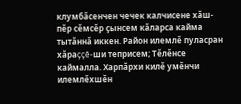клумбăсенчен чечек калчисене хăш-пĕр сĕмсĕр çынсем кăларса кайма тытăннă иккен. Район илемлĕ пуласран хăраççĕ-ши теприсем; Тĕлĕнсе каймалла. Харпăрхи килĕ умĕнчи илемлĕхшĕн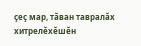çеç мар, тăван тавралăх хитрелĕхĕшĕн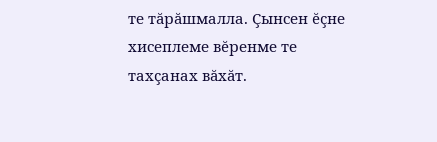те тăрăшмалла. Çынсен ĕçне хисеплеме вĕренме те тахçанах вăхăт.